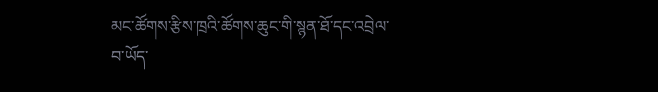མང་ཚོགས་རྩིས་ཁྲའི་ཚོགས་ཆུང་གི་སྙན་ཐོ་དང་འབྲེལ་བ་ཡོད་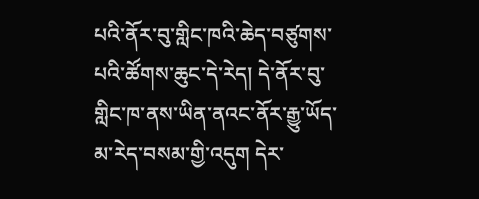པའི་ནོར་བུ་གླིང་ཁའི་ཆེད་བཙུགས་པའི་ཚོགས་ཆུང་དེ་རེད། དེ་ནོར་བུ་གླིང་ཁ་ནས་ཡིན་ནའང་ནོར་རྒྱུ་ཡོད་མ་རེད་བསམ་གྱི་འདུག དེར་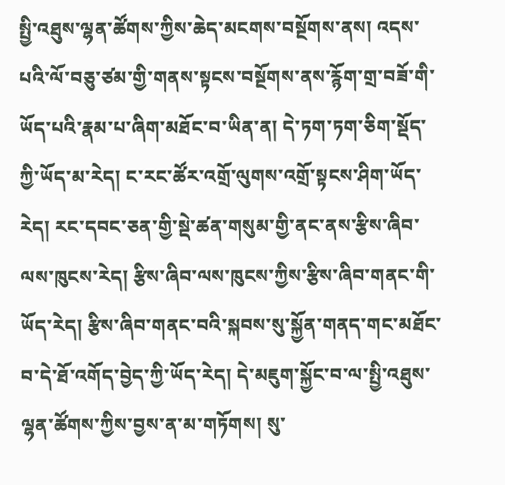སྤྱི་འཐུས་ལྷན་ཚོགས་ཀྱིས་ཆེད་མངགས་བསྔོགས་ནས། འདས་པའི་ལོ་བཅུ་ཙམ་གྱི་གནས་སྟངས་བསྔོགས་ནས་རྙོག་གྲ་བཟོ་གི་ཡོད་པའི་རྣམ་པ་ཞིག་མཐོང་བ་ཡིན་ན། དེ་ཏག་ཏག་ཅིག་སྡོད་ཀྱི་ཡོད་མ་རེད། ང་རང་ཚོར་འགྲོ་ལུགས་འགྲོ་སྟངས་ཤིག་ཡོད་རེད། རང་དབང་ཅན་གྱི་སྡེ་ཚན་གསུམ་གྱི་ནང་ནས་རྩིས་ཞིབ་ལས་ཁུངས་རེད། རྩིས་ཞིབ་ལས་ཁུངས་ཀྱིས་རྩིས་ཞིབ་གནང་གི་ཡོད་རེད། རྩིས་ཞིབ་གནང་བའི་སྐབས་སུ་སྐྱོན་གནད་གང་མཐོང་བ་དེ་ཐོ་འགོད་བྱེད་ཀྱི་ཡོད་རེད། དེ་མཇུག་སྐྱོང་བ་ལ་སྤྱི་འཐུས་ལྷན་ཚོགས་ཀྱིས་བྱས་ན་མ་གཏོགས། སུ་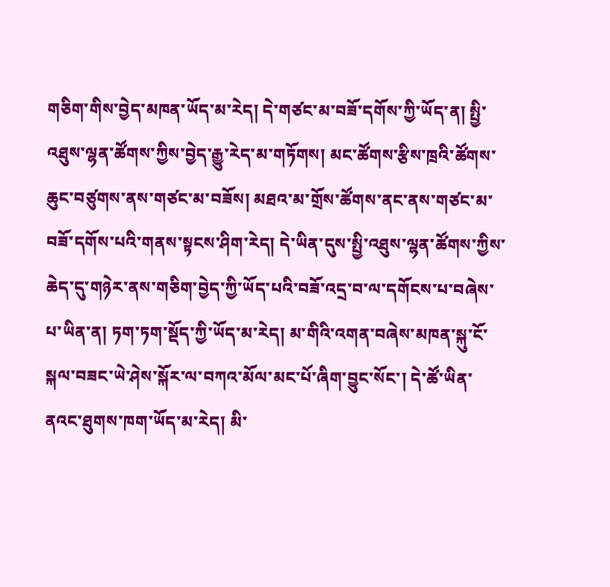གཅིག་གིས་བྱེད་མཁན་ཡོད་མ་རེད། དེ་གཙང་མ་བཟོ་དགོས་ཀྱི་ཡོད་ན། སྤྱི་འཐུས་ལྷན་ཚོགས་ཀྱིས་བྱེད་རྒྱུ་རེད་མ་གཏོགས། མང་ཚོགས་རྩིས་ཁྲའི་ཚོགས་ཆུང་བཙུགས་ནས་གཙང་མ་བཟོས། མཐའ་མ་གྲོས་ཚོགས་ནང་ནས་གཙང་མ་བཟོ་དགོས་པའི་གནས་སྟངས་ཤིག་རེད། དེ་ཡིན་དུས་སྤྱི་འཐུས་ལྷན་ཚོགས་ཀྱིས་ཆེད་དུ་གཉེར་ནས་གཅིག་བྱེད་ཀྱི་ཡོད་པའི་བཟོ་འདྲ་བ་ལ་དགོངས་པ་བཞེས་པ་ཡིན་ན། ཏག་ཏག་སྡོད་ཀྱི་ཡོད་མ་རེད། མ་གིའི་འགན་བཞེས་མཁན་སྐུ་ངོ་སྐལ་བཟང་ཡེ་ཤེས་སྐོར་ལ་བཀའ་མོལ་མང་པོ་ཞིག་བྱུང་སོང་། དེ་ཚོ་ཡིན་ནའང་ཐུགས་ཁག་ཡོད་མ་རེད། མི་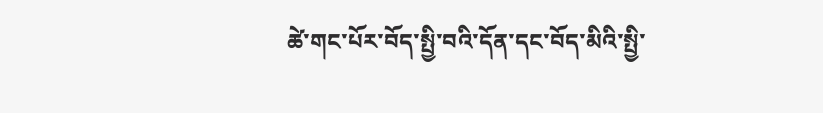ཚེ་གང་པོར་བོད་སྤྱི་བའི་དོན་དང་བོད་མིའི་སྤྱི་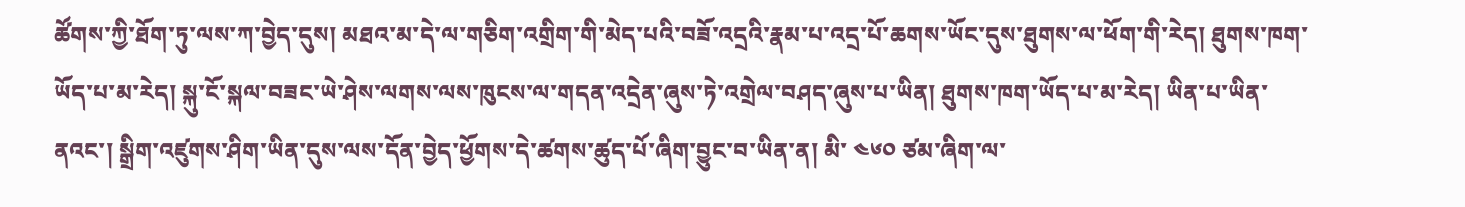ཚོགས་ཀྱི་ཐོག་ཏུ་ལས་ཀ་བྱེད་དུས། མཐའ་མ་དེ་ལ་གཅིག་འགྲིག་གི་མེད་པའི་བཟོ་འདྲའི་རྣམ་པ་འདྲ་པོ་ཆགས་ཡོང་དུས་ཐུགས་ལ་ཕོག་གི་རེད། ཐུགས་ཁག་ཡོད་པ་མ་རེད། སྐུ་ངོ་སྐལ་བཟང་ཡེ་ཤེས་ལགས་ལས་ཁུངས་ལ་གདན་འདྲེན་ཞུས་ཏེ་འགྲེལ་བཤད་ཞུས་པ་ཡིན། ཐུགས་ཁག་ཡོད་པ་མ་རེད། ཡིན་པ་ཡིན་ནའང་། སྒྲིག་འཛུགས་ཤིག་ཡིན་དུས་ལས་དོན་བྱེད་ཕྱོགས་དེ་ཚགས་ཚུད་པོ་ཞིག་བྱུང་བ་ཡིན་ན། མི་ ༤༦༠ ཙམ་ཞིག་ལ་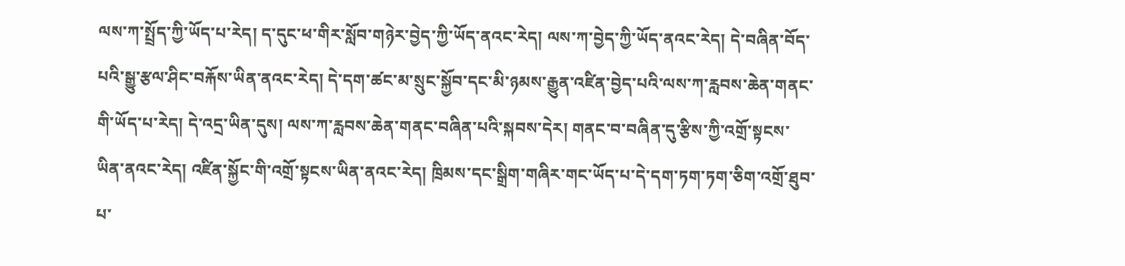ལས་ཀ་སྤྲོད་ཀྱི་ཡོད་པ་རེད། ད་དུང་ཕ་གིར་སློབ་གཉེར་བྱེད་ཀྱི་ཡོད་ནའང་རེད། ལས་ཀ་བྱེད་ཀྱི་ཡོད་ནའང་རེད། དེ་བཞིན་བོད་པའི་སྒྱུ་རྩལ་ཤིང་བརྐོས་ཡིན་ནའང་རེད། དེ་དག་ཚང་མ་སྲུང་སྐྱོབ་དང་མི་ཉམས་རྒྱུན་འཛིན་བྱེད་པའི་ལས་ཀ་རླབས་ཆེན་གནང་གི་ཡོད་པ་རེད། དེ་འདྲ་ཡིན་དུས། ལས་ཀ་རླབས་ཆེན་གནང་བཞིན་པའི་སྐབས་དེར། གནང་བ་བཞིན་དུ་རྩིས་ཀྱི་འགྲོ་སྟངས་ཡིན་ནའང་རེད། འཛིན་སྐྱོང་གི་འགྲོ་སྟངས་ཡིན་ནའང་རེད། ཁྲིམས་དང་སྒྲིག་གཞིར་གང་ཡོད་པ་དེ་དག་ཏག་ཏག་ཅིག་འགྲོ་ཐུབ་པ་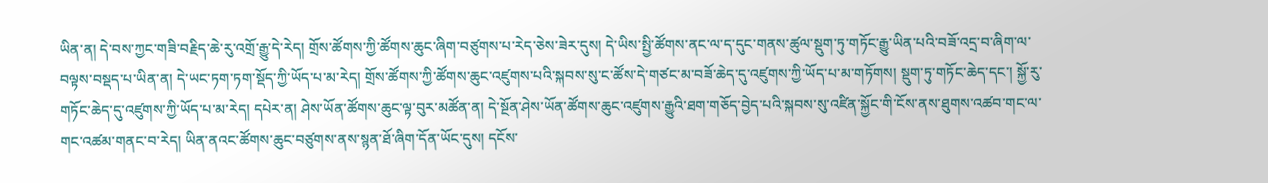ཡིན་ན། དེ་བས་ཀྱང་གཟི་བརྗིད་ཆེ་རུ་འགྲོ་རྒྱུ་དེ་རེད། གྲོས་ཚོགས་ཀྱི་ཚོགས་ཆུང་ཞིག་བཙུགས་པ་རེད་ཅེས་ཟེར་དུས། དེ་ཡིས་སྤྱི་ཚོགས་ནང་ལ་ད་དུང་གནས་ཚུལ་སྡུག་ཏུ་གཏོང་རྒྱུ་ཡིན་པའི་བཟོ་འདྲ་བ་ཞིག་ལ་བལྟས་བསྡད་པ་ཡིན་ན། དེ་ཡང་ཏག་ཏག་སྡོད་ཀྱི་ཡོད་པ་མ་རེད། གྲོས་ཚོགས་ཀྱི་ཚོགས་ཆུང་འཛུགས་པའི་སྐབས་སུ་ང་ཚོས་དེ་གཙང་མ་བཟོ་ཆེད་དུ་འཛུགས་ཀྱི་ཡོད་པ་མ་གཏོགས། སྡུག་ཏུ་གཏོང་ཆེད་དང་། སྐྱོ་རུ་གཏོང་ཆེད་དུ་འཛུགས་ཀྱི་ཡོད་པ་མ་རེད། དཔེར་ན། ཤེས་ཡོན་ཚོགས་ཆུང་ལྟ་བུར་མཚོན་ན། དེ་སྔོན་ཤེས་ཡོན་ཚོགས་ཆུང་འཛུགས་རྒྱུའི་ཐག་གཅོད་བྱེད་པའི་སྐབས་སུ་འཛིན་སྐྱོང་གི་ངོས་ནས་ཐུགས་འཚབ་གང་ལ་གང་འཚམ་གནང་བ་རེད། ཡིན་ནའང་ཚོགས་ཆུང་བཙུགས་ནས་སྙན་ཐོ་ཞིག་དོན་ཡོང་དུས། དངོས་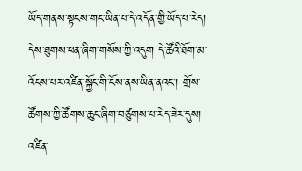ཡོད་གནས་སྟངས་གང་ཡིན་པ་དེ་འདོན་གྱི་ཡོད་པ་རེད། དེས་ཐུགས་ཕན་ཞིག་གསོས་ཀྱི་འདུག དེ་ཚོའི་ཐོག་མ་འོངས་པར་འཛིན་སྐྱོང་གི་ངོས་ནས་ཡིན་ནའང་། གྲོས་ཚོགས་ཀྱི་ཚོགས་ཆུང་ཞིག་བཙུགས་པ་རེད་ཟེར་དུས། འཛིན་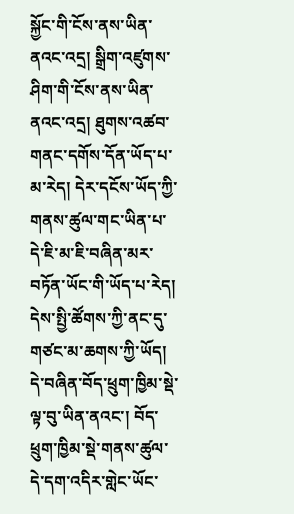སྐྱོང་གི་ངོས་ནས་ཡིན་ནའང་འདྲ། སྒྲིག་འཛུགས་ཤིག་གི་ངོས་ནས་ཡིན་ནའང་འདྲ། ཐུགས་འཚབ་གནང་དགོས་དོན་ཡོད་པ་མ་རེད། དེར་དངོས་ཡོད་ཀྱི་གནས་ཚུལ་གང་ཡིན་པ་དེ་ཇི་མ་ཇི་བཞིན་མར་བཏོན་ཡོང་གི་ཡོད་པ་རེད། དེས་སྤྱི་ཚོགས་ཀྱི་ནང་དུ་གཙང་མ་ཆགས་ཀྱི་ཡོད།
དེ་བཞིན་བོད་ཕྲུག་ཁྱིམ་སྡེ་ལྟ་བུ་ཡིན་ནའང་། བོད་ཕྲུག་ཁྱིམ་སྡེ་གནས་ཚུལ་དེ་དག་འདིར་གླེང་ཡོང་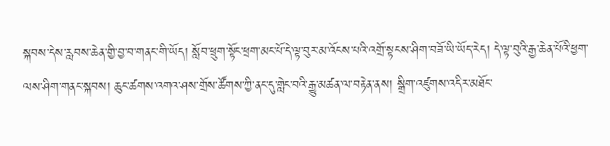སྐབས་དེས་རླབས་ཆེན་གྱི་བྱ་བ་གནང་གི་ཡོད། སློབ་ཕྲུག་སྟོང་ཕྲག་མང་པོ་དེ་ལྟ་བུར་མ་འོངས་པའི་འགྲོ་སྟངས་ཤིག་བཟོ་ཡི་ཡོད་རེད། དེ་ལྟ་བུའི་རྒྱ་ཆེན་པོའི་ཕྱག་ལས་ཤིག་གནང་སྐབས། ཆུང་ཚགས་འགའ་ཤས་གྲོས་ཚོགས་ཀྱི་ནང་དུ་གླེང་བའི་རྒྱུ་མཚན་ལ་བརྟེན་ནས། སྒྲིག་འཛུགས་འདིར་མཐོང་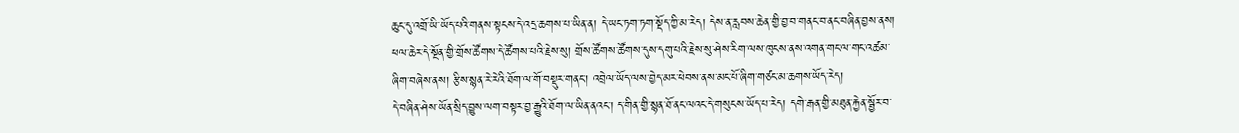ཆུང་དུ་འགྲོ་ཡི་ཡོད་པའི་གནས་སྟངས་དེ་འདྲ་ཆགས་པ་ཡིན་ན། དེ་ཡང་ཏག་ཏག་སྡོད་ཀྱི་མ་རེད། དེས་ན་རླབས་ཆེན་གྱི་བྱ་བ་གནང་བ་ནང་བཞིན་བྱས་ནས། ཕལ་ཆེར་དེ་སྔོན་གྱི་གྲོས་ཚོགས་དེ་ཚོགས་པའི་རྗེས་སུ། གྲོས་ཚོགས་ཚོགས་དུས་དགུ་པའི་རྗེས་སུ་ཤེས་རིག་ལས་ཁུངས་ནས་འགན་གང་ལ་གང་འཚམ་ཞིག་བཞེས་ནས། རྩིས་སྙན་རེ་རེའི་ཐོག་ལ་གོ་བསྡུར་གནང་། འབྲེལ་ཡོད་ལས་བྱེད་མར་ཕེབས་ནས་མང་པོ་ཞིག་གཙང་མ་ཆགས་ཡོད་རེད།
དེ་བཞིན་ཤེས་ཡོན་སྲིད་བྱུས་ལག་བསྟར་བྱ་རྒྱུའི་ཐོག་ལ་ཡིན་ནའང་། ད་གིན་གྱི་སྙན་ཐོ་ནང་ལའང་དེ་གསུངས་ཡོད་པ་རེད། དགེ་རྒན་གྱི་མཐུན་རྐྱེན་སྦྱོར་བ་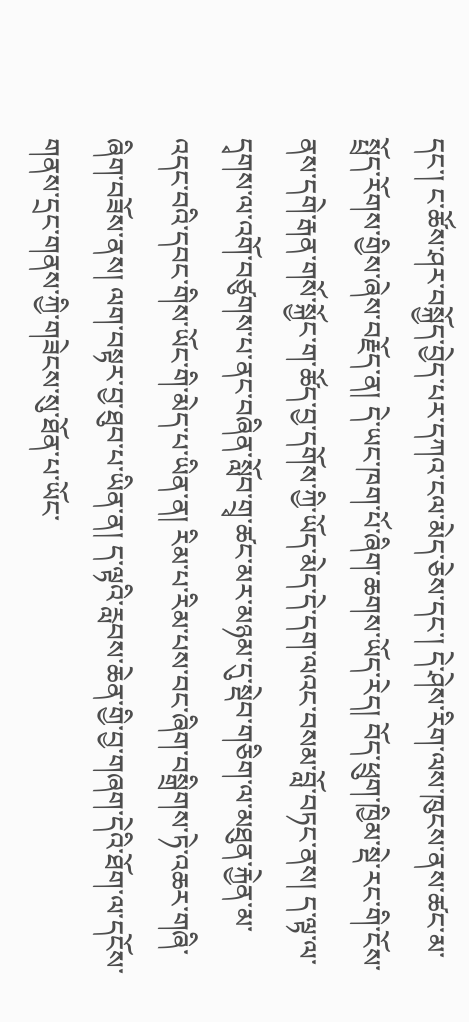དང་། ང་ཚོས་ཤར་བསྐྱོད་བྱེད་པར་དཀའ་ངལ་མེད་ཅེས་དང་། དེ་ཤེས་རིག་ལས་ཁུངས་ནས་ཚང་མ་སྤྲོད་རོགས་གྱིས་ཞེས་བརྗོད་ན། དེ་ཡང་ཁག་པོ་ཞིག་ཆགས་ཡོད་རེད། བོད་ཕྲུག་ཁྱིམ་སྡེ་རང་གི་ངོས་ནས་དགེ་རྒན་གསོ་སྐྱོང་ག་ཚོད་བྱ་དགོས་ཀྱི་ཡོད་མེད་དེ་དག་ལའང་བསམ་བློ་བཏང་ནས། ད་ལྟ་ལ་དྭགས་ལ་འགོ་བཙུགས་པ་ནང་བཞིན་སློབ་གྲྭ་ཚང་མར་མཉམ་དུ་སྡེབ་གཅིག་ལ་མཐུན་རྐྱེན་མ་འདང་བའི་དབང་གིས་ཡོང་གི་མེད་པ་ཡིན་ན། རིམ་པ་རིམ་པས་བང་ཞིག་བསྒྲིགས་ཏེ་འཆར་གཞི་ཞིག་བཟོས་ནས། ལག་བསྟར་བྱ་ཐུབ་པ་ཡིན་ན། ད་ལྟའི་རླབས་ཆེན་གྱི་བྱ་གཞག་དེའི་ཐོག་ལ་དངོས་གནས་དྲང་གནས་ཀྱི་གཟེངས་སུ་ཐོན་པ་ཡོང་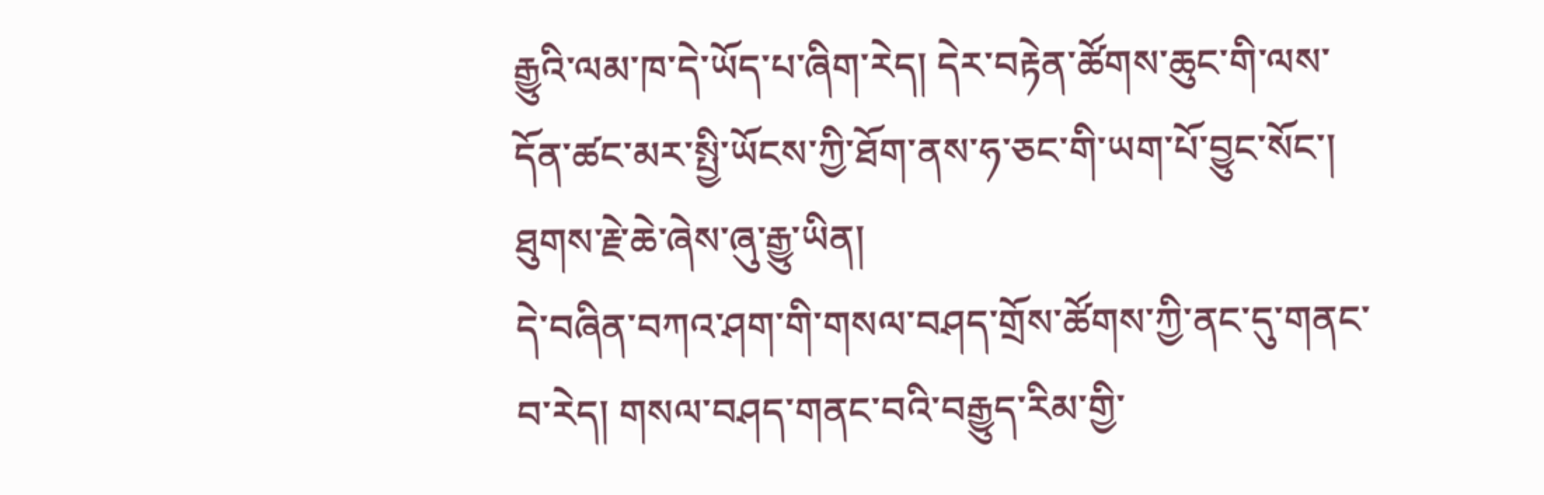རྒྱུའི་ལམ་ཁ་དེ་ཡོད་པ་ཞིག་རེད། དེར་བརྟེན་ཚོགས་ཆུང་གི་ལས་དོན་ཚང་མར་སྤྱི་ཡོངས་ཀྱི་ཐོག་ནས་ཧ་ཅང་གི་ཡག་པོ་བྱུང་སོང་། ཐུགས་རྗེ་ཆེ་ཞེས་ཞུ་རྒྱུ་ཡིན།
དེ་བཞིན་བཀའ་ཤག་གི་གསལ་བཤད་གྲོས་ཚོགས་ཀྱི་ནང་དུ་གནང་བ་རེད། གསལ་བཤད་གནང་བའི་བརྒྱུད་རིམ་གྱི་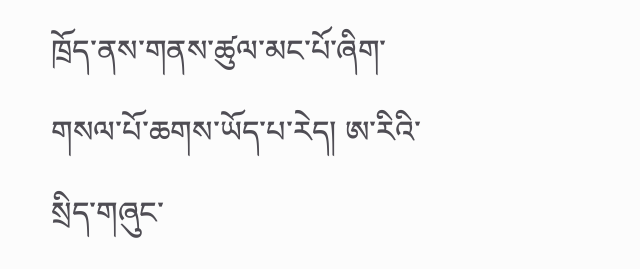ཁྲོད་ནས་གནས་ཚུལ་མང་པོ་ཞིག་གསལ་པོ་ཆགས་ཡོད་པ་རེད། ཨ་རིའི་སྲིད་གཞུང་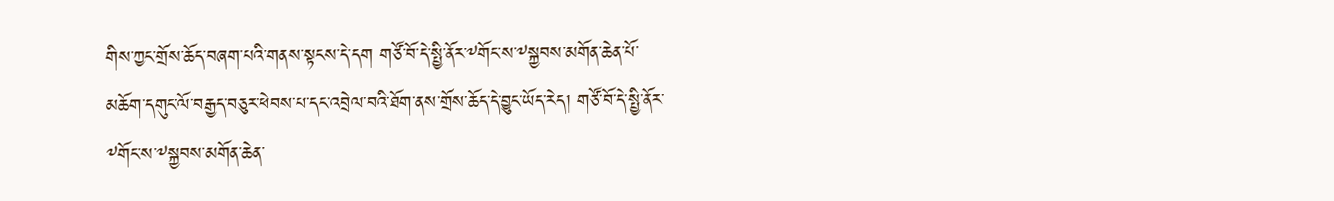གིས་ཀྱང་གྲོས་ཆོད་བཞག་པའི་གནས་སྟངས་དེ་དག གཙོ་བོ་དེ་སྤྱི་ནོར་༸གོང་ས་༸སྐྱབས་མགོན་ཆེན་པོ་མཆོག་དགུང་ལོ་བརྒྱད་བཅུར་ཕེབས་པ་དང་འབྲེལ་བའི་ཐོག་ནས་གྲོས་ཆོད་དེ་བྱུང་ཡོད་རེད། གཙོ་བོ་དེ་སྤྱི་ནོར་༸གོང་ས་༸སྐྱབས་མགོན་ཆེན་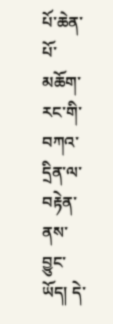པོ་ཆེན་པོ་མཆོག་རང་གི་བཀའ་དྲིན་ལ་བརྟེན་ནས་བྱུང་ཡོད། དེ་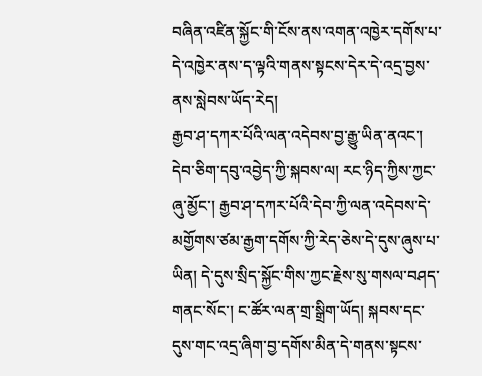བཞིན་འཛིན་སྐྱོང་གི་ངོས་ནས་འགན་འཁྱེར་དགོས་པ་དེ་འཁྱེར་ནས་ད་ལྟའི་གནས་སྟངས་དེར་དེ་འདྲ་བྱས་ནས་སླེབས་ཡོད་རེད།
རྒྱབ་ཤ་དཀར་པོའི་ལན་འདེབས་བྱ་རྒྱུ་ཡིན་ནའང་།  དེབ་ཅིག་དབུ་འབྱེད་ཀྱི་སྐབས་ལ། རང་ཉིད་ཀྱིས་ཀྱང་ཞུ་མྱོང་། རྒྱབ་ཤ་དཀར་པོའི་དེབ་ཀྱི་ལན་འདེབས་དེ་མགྱོགས་ཙམ་རྒྱག་དགོས་ཀྱི་རེད་ཅེས་དེ་དུས་ཞུས་པ་ཡིན། དེ་དུས་སྲིད་སྐྱོང་གིས་ཀྱང་རྗེས་སུ་གསལ་བཤད་གནང་སོང་། ང་ཚོར་ལན་གྲ་སྒྲིག་ཡོད། སྐབས་དང་དུས་གང་འདྲ་ཞིག་བྱ་དགོས་མིན་དེ་གནས་སྟངས་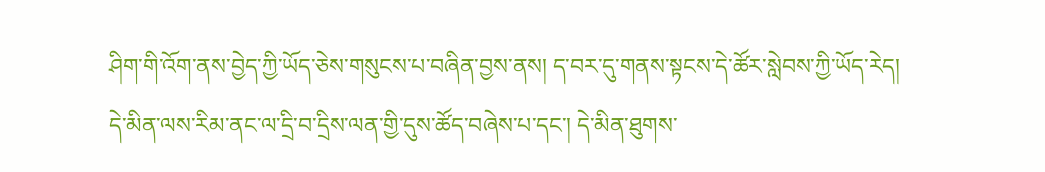ཤིག་གི་འོག་ནས་བྱེད་ཀྱི་ཡོད་ཅེས་གསུངས་པ་བཞིན་བྱས་ནས། ད་བར་དུ་གནས་སྟངས་དེ་ཚོར་སླེབས་ཀྱི་ཡོད་རེད།
དེ་མིན་ལས་རིམ་ནང་ལ་དྲི་བ་དྲིས་ལན་གྱི་དུས་ཚོད་བཞེས་པ་དང་། དེ་མིན་ཐུགས་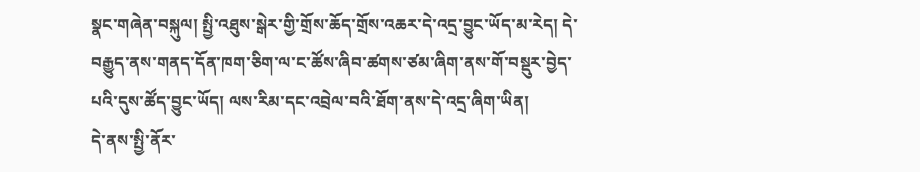སྣང་གཞེན་བསྐུལ། སྤྱི་འཐུས་སྒེར་གྱི་གྲོས་ཆོད་གྲོས་འཆར་དེ་འདྲ་བྱུང་ཡོད་མ་རེད། དེ་བརྒྱུད་ནས་གནད་དོན་ཁག་ཅིག་ལ་ང་ཚོས་ཞིབ་ཚགས་ཙམ་ཞིག་ནས་གོ་བསྡུར་བྱེད་པའི་དུས་ཚོད་བྱུང་ཡོད། ལས་རིམ་དང་འབྲེལ་བའི་ཐོག་ནས་དེ་འདྲ་ཞིག་ཡིན།
དེ་ནས་སྤྱི་ནོར་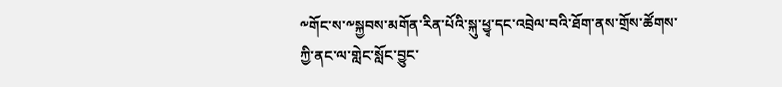༸གོང་ས་༸སྐྱབས་མགོན་རིན་པོའི་སྐུ་ཕྱྭ་དང་འབྲེལ་བའི་ཐོག་ནས་གྲོས་ཚོགས་ཀྱི་ནང་ལ་གླེང་སློང་བྱུང་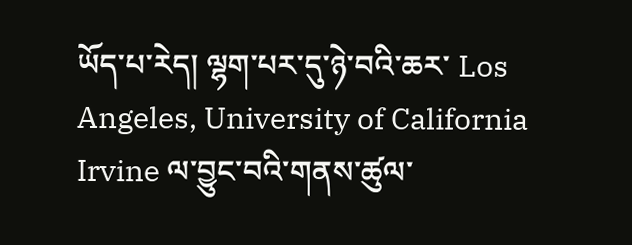ཡོད་པ་རེད། ལྷག་པར་དུ་ཉེ་བའི་ཆར་ Los Angeles, University of California Irvine ལ་བྱུང་བའི་གནས་ཚུལ་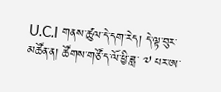U.C.I གནས་ཚུལ་དེ་དག་རེད། དེ་ལྟ་བུར་མཚོན་ན། ཚོགས་གཙོ་ད་ལོ་ཕྱི་ཟླ་ ༧ པར་ཨ་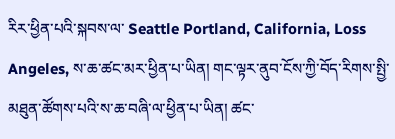རིར་ཕྱིན་པའི་སྐབས་ལ་ Seattle Portland, California, Loss Angeles, ས་ཆ་ཚང་མར་ཕྱིན་པ་ཡིན། གང་ལྟར་ནུབ་ངོས་ཀྱི་བོད་རིགས་སྤྱི་མཐུན་ཚོགས་པའི་ས་ཆ་བཞི་ལ་ཕྱིན་པ་ཡིན། ཚང་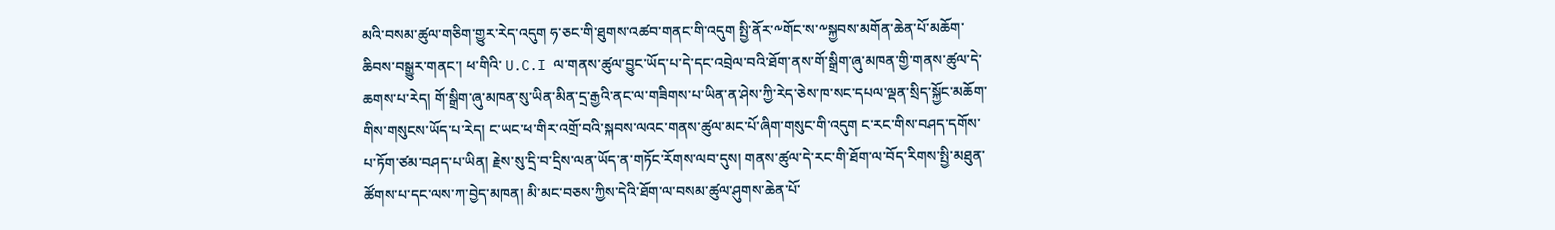མའི་བསམ་ཚུལ་གཅིག་གྱུར་རེད་འདུག ཧ་ཅང་གི་ཐུགས་འཚབ་གནང་གི་འདུག སྤྱི་ནོར་༸གོང་ས་༸སྐྱབས་མགོན་ཆེན་པོ་མཆོག་ཆིབས་བསྒྱུར་གནང་། ཕ་གིའི་ U.C.I ལ་གནས་ཚུལ་བྱུང་ཡོད་པ་དེ་དང་འབྲེལ་བའི་ཐོག་ནས་གོ་སྒྲིག་ཞུ་མཁན་གྱི་གནས་ཚུལ་དེ་ཆགས་པ་རེད། གོ་སྒྲིག་ཞུ་མཁན་སུ་ཡིན་མིན་དྲ་རྒྱའི་ནང་ལ་གཟིགས་པ་ཡིན་ན་ཤེས་ཀྱི་རེད་ཅེས་ཁ་སང་དཔལ་ལྡན་སྲིད་སྐྱོང་མཆོག་གིས་གསུངས་ཡོད་པ་རེད། ང་ཡང་ཕ་གིར་འགྲོ་བའི་སྐབས་ལའང་གནས་ཚུལ་མང་པོ་ཞིག་གསུང་གི་འདུག ང་རང་གིས་བཤད་དགོས་པ་ཏོག་ཙམ་བཤད་པ་ཡིན། རྗེས་སུ་དྲི་བ་དྲིས་ལན་ཡོད་ན་གཏོང་རོགས་ལབ་དུས། གནས་ཚུལ་དེ་རང་གི་ཐོག་ལ་བོད་རིགས་སྤྱི་མཐུན་ཚོགས་པ་དང་ལས་ཀ་བྱེད་མཁན། མི་མང་བཅས་ཀྱིས་དེའི་ཐོག་ལ་བསམ་ཚུལ་ཤུགས་ཆེན་པོ་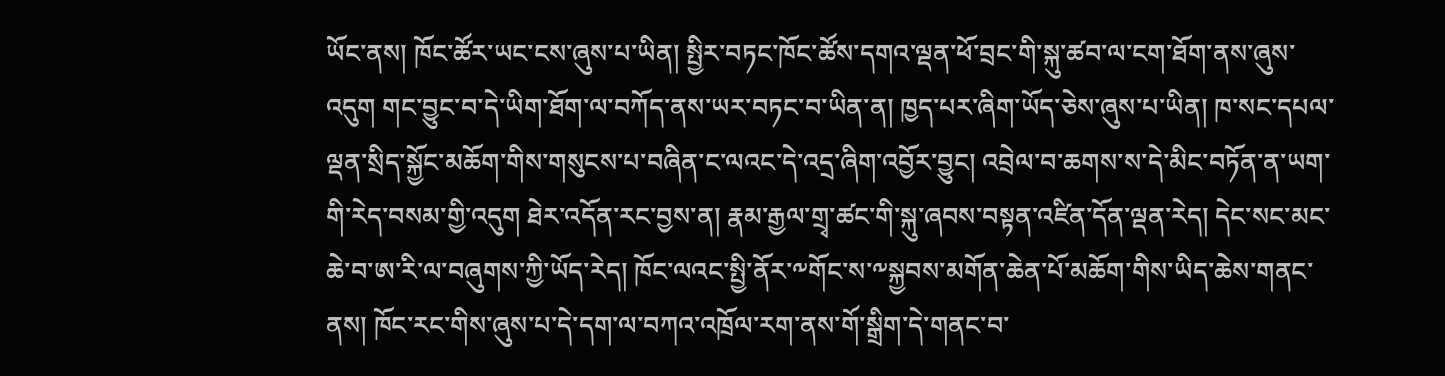ཡོང་ནས། ཁོང་ཚོར་ཡང་ངས་ཞུས་པ་ཡིན། སྤྱིར་བཏང་ཁོང་ཚོས་དགའ་ལྡན་ཕོ་བྲང་གི་སྐུ་ཚབ་ལ་ངག་ཐོག་ནས་ཞུས་འདུག གང་བྱུང་བ་དེ་ཡིག་ཐོག་ལ་བཀོད་ནས་ཡར་བཏང་བ་ཡིན་ན། ཁྱད་པར་ཞིག་ཡོད་ཅེས་ཞུས་པ་ཡིན། ཁ་སང་དཔལ་ལྡན་སྲིད་སྐྱོང་མཆོག་གིས་གསུངས་པ་བཞིན་ང་ལའང་དེ་འདྲ་ཞིག་འབྱོར་བྱུང། འབྲེལ་བ་ཆགས་ས་དེ་མིང་བཏོན་ན་ཡག་གི་རེད་བསམ་གྱི་འདུག ཐེར་འདོན་རང་བྱས་ན། རྣམ་རྒྱལ་གྲྭ་ཚང་གི་སྐུ་ཞབས་བསྟན་འཛིན་དོན་ལྡན་རེད། དེང་སང་མང་ཆེ་བ་ཨ་རི་ལ་བཞུགས་ཀྱི་ཡོད་རེད། ཁོང་ལའང་སྤྱི་ནོར་༸གོང་ས་༸སྐྱབས་མགོན་ཆེན་པོ་མཆོག་གིས་ཡིད་ཆེས་གནང་ནས། ཁོང་རང་གིས་ཞུས་པ་དེ་དག་ལ་བཀའ་འཁྲོལ་རག་ནས་གོ་སྒྲིག་དེ་གནང་བ་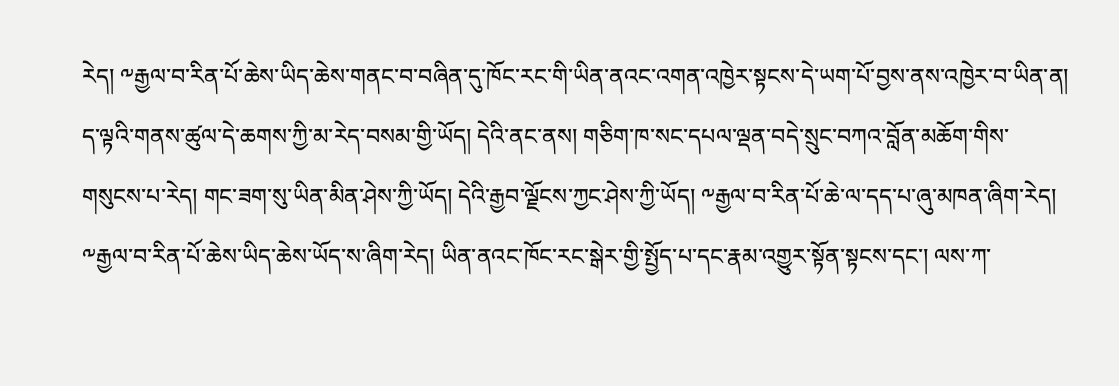རེད། ༸རྒྱལ་བ་རིན་པོ་ཆེས་ཡིད་ཆེས་གནང་བ་བཞིན་དུ་ཁོང་རང་གི་ཡིན་ནའང་འགན་འཁྱེར་སྟངས་དེ་ཡག་པོ་བྱས་ནས་འཁྱེར་བ་ཡིན་ན། ད་ལྟའི་གནས་ཚུལ་དེ་ཆགས་ཀྱི་མ་རེད་བསམ་གྱི་ཡོད། དེའི་ནང་ནས། གཅིག་ཁ་སང་དཔལ་ལྡན་བདེ་སྲུང་བཀའ་བློན་མཆོག་གིས་གསུངས་པ་རེད། གང་ཟག་སུ་ཡིན་མིན་ཤེས་ཀྱི་ཡོད། དེའི་རྒྱབ་ལྗོངས་ཀྱང་ཤེས་ཀྱི་ཡོད། ༸རྒྱལ་བ་རིན་པོ་ཆེ་ལ་དད་པ་ཞུ་མཁན་ཞིག་རེད། ༸རྒྱལ་བ་རིན་པོ་ཆེས་ཡིད་ཆེས་ཡོད་ས་ཞིག་རེད། ཡིན་ནའང་ཁོང་རང་སྒེར་གྱི་སྤྱོད་པ་དང་རྣམ་འགྱུར་སྟོན་སྟངས་དང་། ལས་ཀ་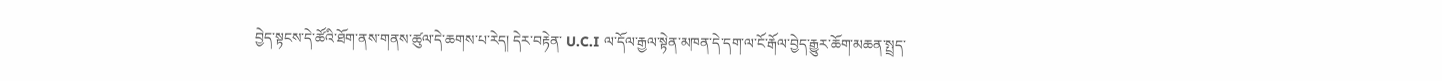བྱེད་སྟངས་དེ་ཚོའི་ཐོག་ནས་གནས་ཚུལ་དེ་ཆགས་པ་རེད། དེར་བརྟེན་ U.C.I ལ་དོལ་རྒྱལ་སྟེན་མཁན་དེ་དག་ལ་ངོ་རྒོལ་བྱེད་རྒྱུར་ཆོག་མཆན་སྤྲད་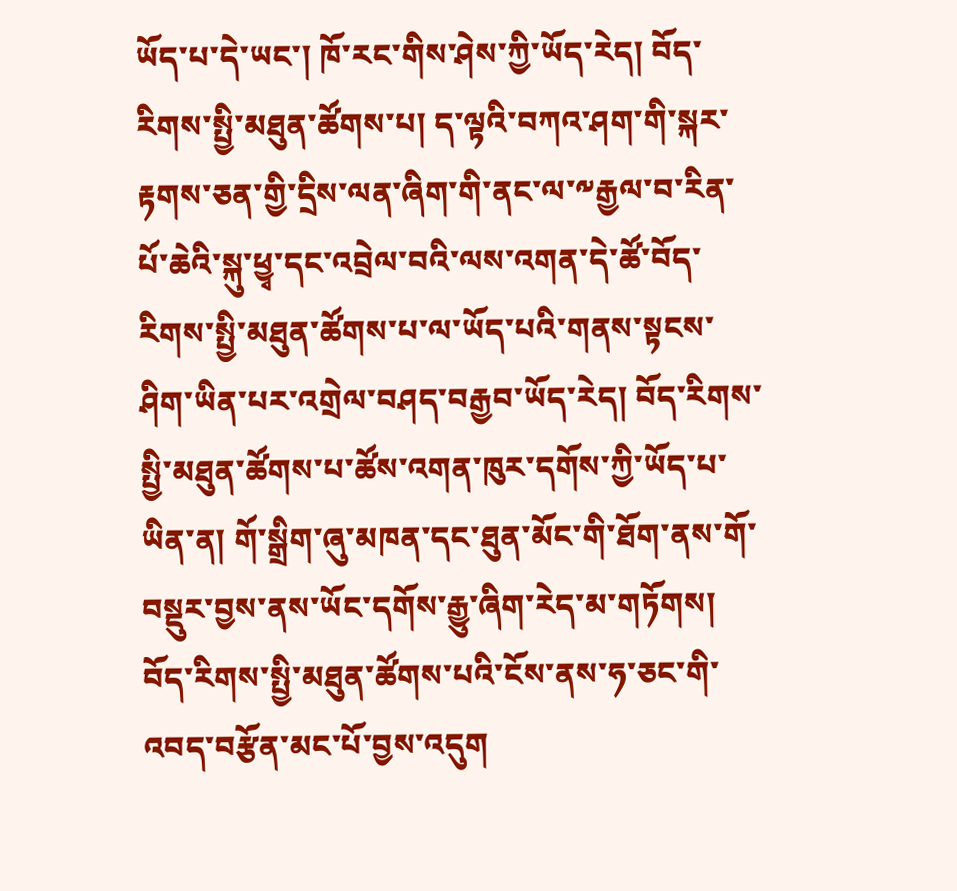ཡོད་པ་དེ་ཡང་། ཁོ་རང་གིས་ཤེས་ཀྱི་ཡོད་རེད། བོད་རིགས་སྤྱི་མཐུན་ཚོགས་པ། ད་ལྟའི་བཀའ་ཤག་གི་སྐར་རྟགས་ཅན་གྱི་དྲིས་ལན་ཞིག་གི་ནང་ལ་༸རྒྱལ་བ་རིན་པོ་ཆེའི་སྐུ་ཕྱྭ་དང་འབྲེལ་བའི་ལས་འགན་དེ་ཚོ་བོད་རིགས་སྤྱི་མཐུན་ཚོགས་པ་ལ་ཡོད་པའི་གནས་སྟངས་ཤིག་ཡིན་པར་འགྲེལ་བཤད་བརྒྱབ་ཡོད་རེད། བོད་རིགས་སྤྱི་མཐུན་ཚོགས་པ་ཚོས་འགན་ཁུར་དགོས་ཀྱི་ཡོད་པ་ཡིན་ན། གོ་སྒྲིག་ཞུ་མཁན་དང་ཐུན་མོང་གི་ཐོག་ནས་གོ་བསྡུར་བྱས་ནས་ཡོང་དགོས་རྒྱུ་ཞིག་རེད་མ་གཏོགས། བོད་རིགས་སྤྱི་མཐུན་ཚོགས་པའི་ངོས་ནས་ཧ་ཅང་གི་འབད་བརྩོན་མང་པོ་བྱས་འདུག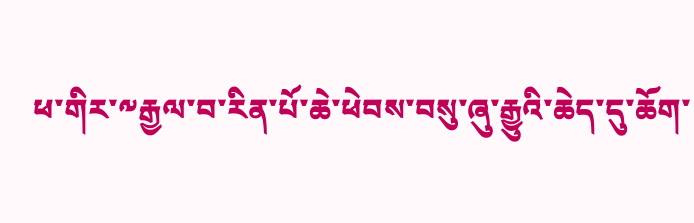ཕ་གིར་༸རྒྱལ་བ་རིན་པོ་ཆེ་ཕེབས་བསུ་ཞུ་རྒྱུའི་ཆེད་དུ་ཆོག་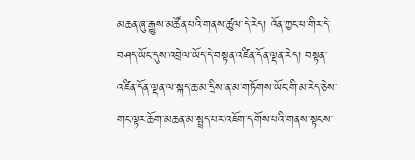མཆན་ཞུ་རྒྱུས་མཚོན་པའི་གནས་ཚུལ་དེ་རེད། འོན་ཀྱང་ཕ་གིར་དེ་བཤད་ཡོང་དུས་འབྲེལ་ཡོད་དེ་བསྟན་འཛིན་དོན་ལྡན་རེད། བསྟན་འཛིན་དོན་ལྡན་ལ་སྐད་ཆ་མ་དྲིས་ན་མ་གཏོགས་ཡོང་གི་མ་རེད་ཅེས་གང་ལྟར་ཆོག་མཆན་མ་སྤྲད་པར་འཇོག་དགོས་པའི་གནས་སྟངས་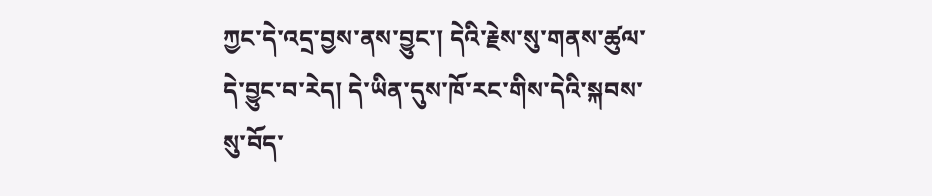ཀྱང་དེ་འདྲ་བྱས་ནས་བྱུང་། དེའི་རྗེས་སུ་གནས་ཚུལ་དེ་བྱུང་བ་རེད། དེ་ཡིན་དུས་ཁོ་རང་གིས་དེའི་སྐབས་སུ་བོད་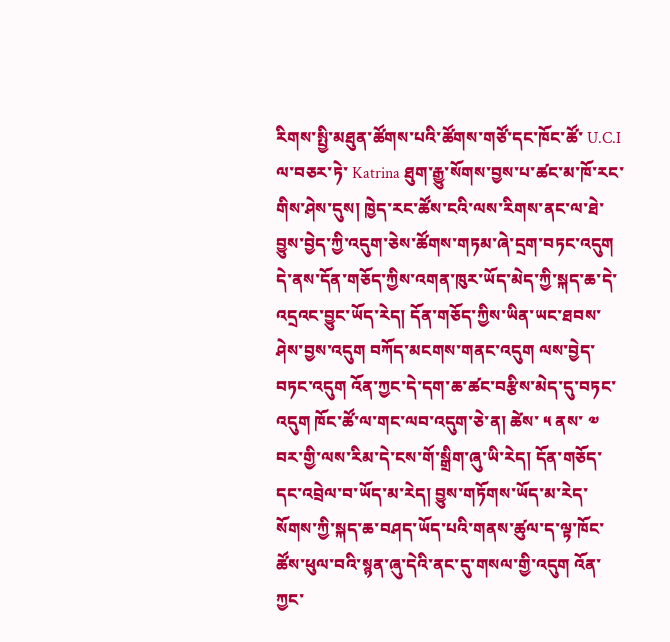རིགས་སྤྱི་མཐུན་ཚོགས་པའི་ཚོགས་གཙོ་དང་ཁོང་ཚོ་ U.C.I ལ་བཅར་ཏེ་ Katrina ཐུག་རྒྱུ་སོགས་བྱས་པ་ཚང་མ་ཁོ་རང་གིས་ཤེས་དུས། ཁྱེད་རང་ཚོས་ངའི་ལས་རིགས་ནང་ལ་ཐེ་བྱུས་བྱེད་ཀྱི་འདུག་ཅེས་ཚོགས་གཏམ་ཞེ་དྲག་བཏང་འདུག དེ་ནས་དོན་གཅོད་ཀྱིས་འགན་ཁུར་ཡོད་མེད་ཀྱི་སྐད་ཆ་དེ་འདྲའང་བྱུང་ཡོད་རེད། དོན་གཅོད་ཀྱིས་ཡིན་ཡང་ཐབས་ཤེས་བྱས་འདུག བཀོད་མངགས་གནང་འདུག ལས་བྱེད་བཏང་འདུག འོན་ཀྱང་དེ་དག་ཆ་ཚང་བརྩིས་མེད་དུ་བཏང་འདུག ཁོང་ཚོ་ལ་གང་ལབ་འདུག་ཅེ་ན། ཚེས་ ༥ ནས་ ༧ བར་གྱི་ལས་རིམ་དེ་ངས་གོ་སྒྲིག་ཞུ་ཡི་རེད། དོན་གཅོད་དང་འབྲེལ་བ་ཡོད་མ་རེད། བྱུས་གཏོགས་ཡོད་མ་རེད་སོགས་ཀྱི་སྐད་ཆ་བཤད་ཡོད་པའི་གནས་ཚུལ་ད་ལྟ་ཁོང་ཚོས་ཕུལ་བའི་སྙན་ཞུ་དེའི་ནང་དུ་གསལ་གྱི་འདུག འོན་ཀྱང་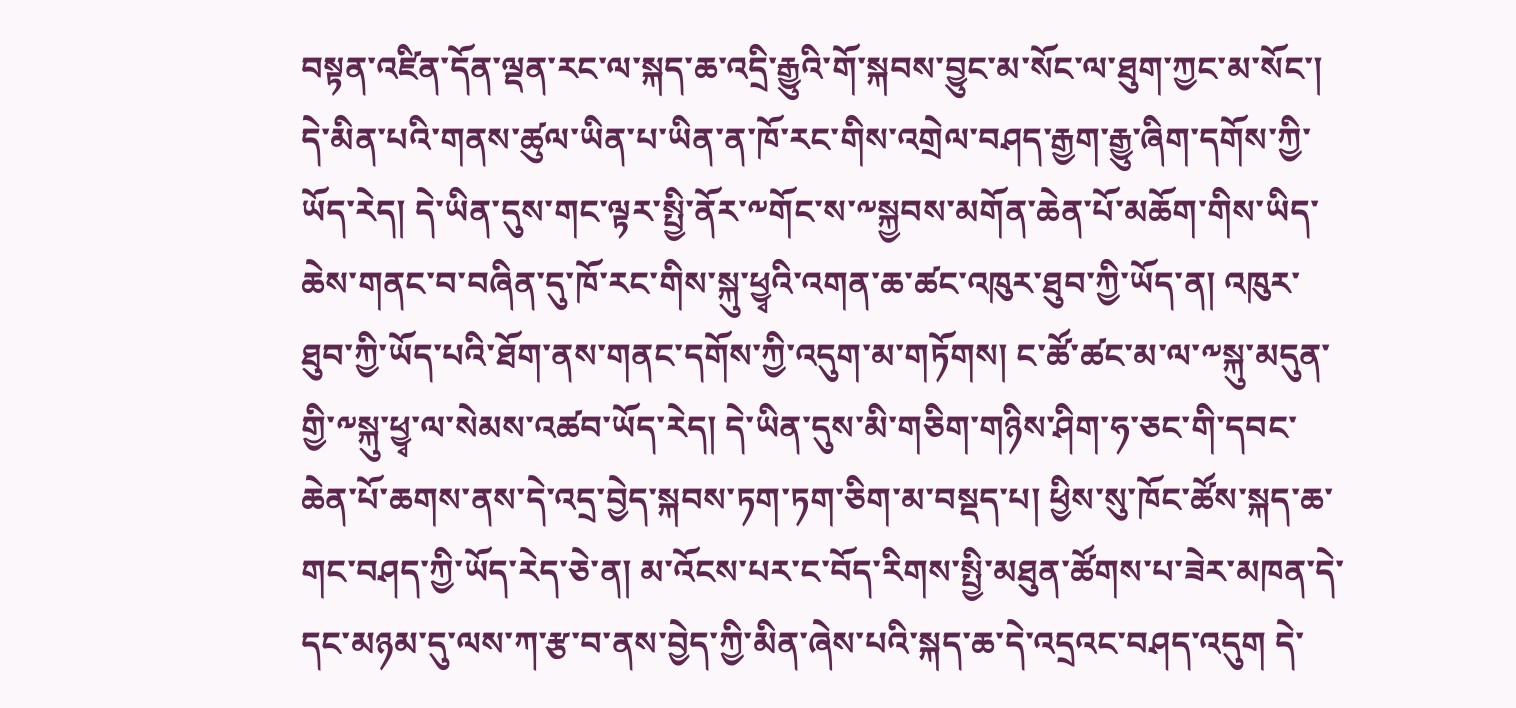བསྟན་འཛིན་དོན་ལྡན་རང་ལ་སྐད་ཆ་འདྲི་རྒྱུའི་གོ་སྐབས་བྱུང་མ་སོང་ལ་ཐུག་ཀྱང་མ་སོང་། དེ་མིན་པའི་གནས་ཚུལ་ཡིན་པ་ཡིན་ན་ཁོ་རང་གིས་འགྲེལ་བཤད་རྒྱག་རྒྱུ་ཞིག་དགོས་ཀྱི་ཡོད་རེད། དེ་ཡིན་དུས་གང་ལྟར་སྤྱི་ནོར་༸གོང་ས་༸སྐྱབས་མགོན་ཆེན་པོ་མཆོག་གིས་ཡིད་ཆེས་གནང་བ་བཞིན་དུ་ཁོ་རང་གིས་སྐུ་ཕྱྭའི་འགན་ཆ་ཚང་འཁུར་ཐུབ་ཀྱི་ཡོད་ན། འཁུར་ཐུབ་ཀྱི་ཡོད་པའི་ཐོག་ནས་གནང་དགོས་ཀྱི་འདུག་མ་གཏོགས། ང་ཚོ་ཚང་མ་ལ་༸སྐུ་མདུན་གྱི་༸སྐུ་ཕྱྭ་ལ་སེམས་འཚབ་ཡོད་རེད། དེ་ཡིན་དུས་མི་གཅིག་གཉིས་ཤིག་ཧ་ཅང་གི་དབང་ཆེན་པོ་ཆགས་ནས་དེ་འདྲ་བྱེད་སྐབས་ཏག་ཏག་ཅིག་མ་བསྡད་པ། ཕྱིས་སུ་ཁོང་ཚོས་སྐད་ཆ་གང་བཤད་ཀྱི་ཡོད་རེད་ཅེ་ན། མ་འོངས་པར་ང་བོད་རིགས་སྤྱི་མཐུན་ཚོགས་པ་ཟེར་མཁན་དེ་དང་མཉམ་དུ་ལས་ཀ་རྩ་བ་ནས་བྱེད་ཀྱི་མིན་ཞེས་པའི་སྐད་ཆ་དེ་འདྲའང་བཤད་འདུག དེ་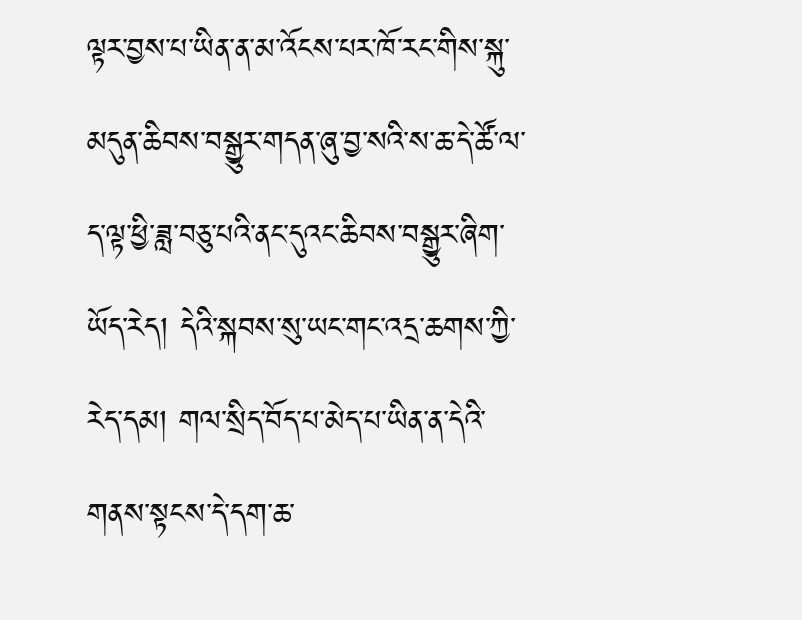ལྟར་བྱས་པ་ཡིན་ན་མ་འོངས་པར་ཁོ་རང་གིས་སྐུ་མདུན་ཆིབས་བསྒྱུར་གདན་ཞུ་བྱ་སའི་ས་ཆ་དེ་ཚོ་ལ་ད་ལྟ་ཕྱི་ཟླ་བཅུ་པའི་ནང་དུའང་ཆིབས་བསྒྱུར་ཞིག་ཡོད་རེད། དེའི་སྐབས་སུ་ཡང་གང་འདྲ་ཆགས་ཀྱི་རེད་དམ། གལ་སྲིད་བོད་པ་མེད་པ་ཡིན་ན་དེའི་གནས་སྟངས་དེ་དག་ཆ་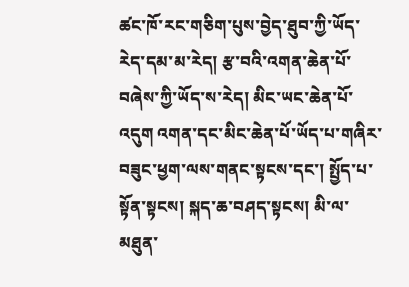ཚང་ཁོ་རང་གཅིག་པུས་བྱེད་ཐུབ་ཀྱི་ཡོད་རེད་དམ་མ་རེད། རྩ་བའི་འགན་ཆེན་པོ་བཞེས་ཀྱི་ཡོད་ས་རེད། མིང་ཡང་ཆེན་པོ་འདུག འགན་དང་མིང་ཆེན་པོ་ཡོད་པ་གཞིར་བཟུང་ཕྱག་ལས་གནང་སྟངས་དང་། སྤྱོད་པ་སྟོན་སྟངས། སྐད་ཆ་བཤད་སྟངས། མི་ལ་མཐུན་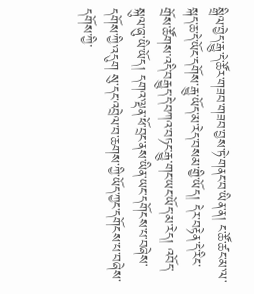སྒྲིལ་བྱེད་རྒྱུ་དེ་ཚོར་གཟབ་གཟབ་བྱས་ཏེ་གནང་བ་ཡིན་ན། ང་ཚོ་ཚང་མ་ལ་སྐད་ཆ་དེ་ཡོང་དགོས་རྒྱུ་ཡོད་མ་རེད་བསམ་གྱི་ཡོད། དེར་བརྟེན་དེ་རིང་གྲོས་ཚོགས་འདི་བརྒྱུད་དེ་བཀའ་བཏང་རྒྱུ་གང་ཡང་ཡོད་མ་རེད། འབོད་སྐུལ་ཞུ་ཡི་ཡོད། དགའ་ལྡན་ཕོ་བྲང་ནས་ཡིན་ཡང་དགོངས་པ་བཞེས་དགོས་ཀྱི་འདུག སུ་དང་འབྲེལ་བ་ཆགས་ཀྱི་ཡོད་ཀྱང་དགོངས་པ་བཞེས་དགོས་ཀྱི་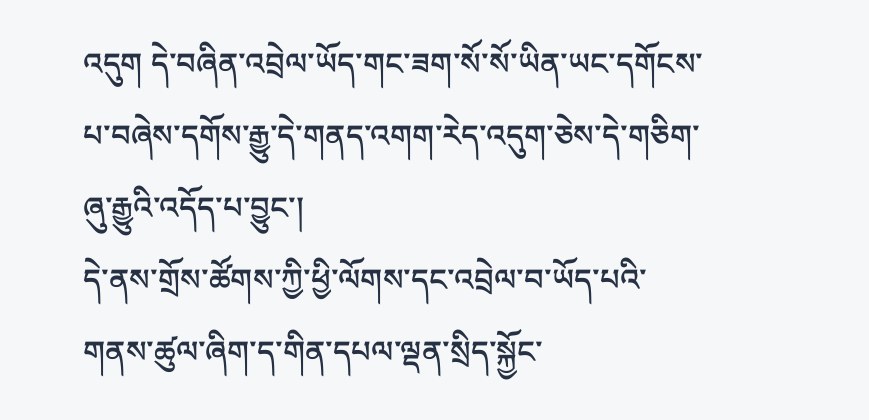འདུག དེ་བཞིན་འབྲེལ་ཡོད་གང་ཟག་སོ་སོ་ཡིན་ཡང་དགོངས་པ་བཞེས་དགོས་རྒྱུ་དེ་གནད་འགག་རེད་འདུག་ཅེས་དེ་གཅིག་ཞུ་རྒྱུའི་འདོད་པ་བྱུང་།
དེ་ནས་གྲོས་ཚོགས་ཀྱི་ཕྱི་ལོགས་དང་འབྲེལ་བ་ཡོད་པའི་གནས་ཚུལ་ཞིག་ད་གིན་དཔལ་ལྡན་སྲིད་སྐྱོང་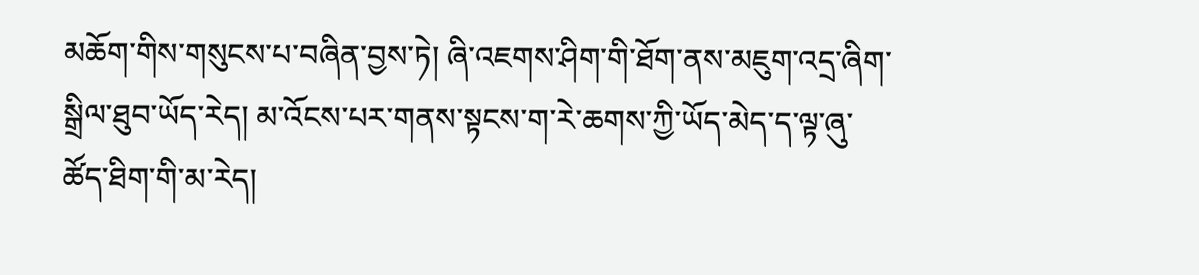མཆོག་གིས་གསུངས་པ་བཞིན་བྱས་ཏེ། ཞི་འཇགས་ཤིག་གི་ཐོག་ནས་མཇུག་འདྲ་ཞིག་སྒྲིལ་ཐུབ་ཡོད་རེད། མ་འོངས་པར་གནས་སྟངས་ག་རེ་ཆགས་ཀྱི་ཡོད་མེད་ད་ལྟ་ཞུ་ཚོད་ཐིག་གི་མ་རེད།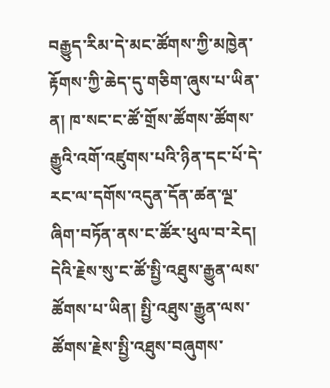བརྒྱུད་རིམ་དེ་མང་ཚོགས་ཀྱི་མཁྱེན་རྟོགས་ཀྱི་ཆེད་དུ་གཅིག་ཞུས་པ་ཡིན་ན། ཁ་སང་ང་ཚོ་གྲོས་ཚོགས་ཚོགས་རྒྱུའི་འགོ་འཛུགས་པའི་ཉིན་དང་པོ་དེ་རང་ལ་དགོས་འདུན་དོན་ཚན་ལྔ་ཞིག་བཏོན་ནས་ང་ཚོར་ཕུལ་བ་རེད། དེའི་རྗེས་སུ་ང་ཚོ་སྤྱི་འཐུས་རྒྱུན་ལས་ཚོགས་པ་ཡིན། སྤྱི་འཐུས་རྒྱུན་ལས་ཚོགས་རྗེས་སྤྱི་འཐུས་བཞུགས་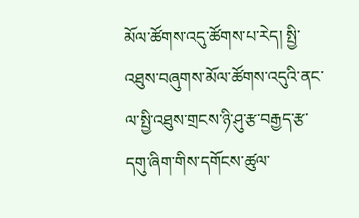མོལ་ཚོགས་འདུ་ཚོགས་པ་རེད། སྤྱི་འཐུས་བཞུགས་མོལ་ཚོགས་འདུའི་ནང་ལ་སྤྱི་འཐུས་གྲངས་ཉི་ཤུ་རྩ་བརྒྱད་རྩ་དགུ་ཞིག་གིས་དགོངས་ཚུལ་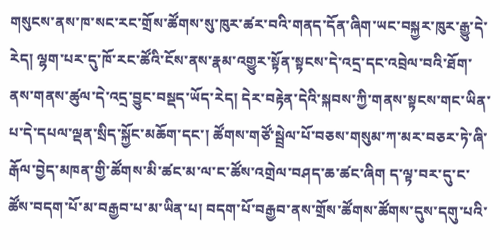གསུངས་ནས་ཁ་སང་རང་གྲོས་ཚོགས་སུ་ཁུར་ཚར་བའི་གནད་དོན་ཞིག་ཡང་བསྐྱར་ཁུར་རྒྱུ་དེ་རེད། ལྷག་པར་དུ་ཁོ་རང་ཚོའི་ངོས་ནས་རྣམ་འགྱུར་སྟོན་སྟངས་དེ་འདྲ་དང་འབྲེལ་བའི་ཐོག་ནས་གནས་ཚུལ་དེ་འདྲ་བྱུང་བསྡད་ཡོད་རེད། དེར་བརྟེན་དེའི་སྐབས་ཀྱི་གནས་སྟངས་གང་ཡིན་པ་དེ་དཔལ་ལྡན་སྲིད་སྐྱོང་མཆོག་དང་། ཚོགས་གཙོ་སྦྲེལ་པོ་བཅས་གསུམ་ཀ་མར་བཅར་ཏེ་ཞི་རྒོལ་བྱེད་མཁན་གྱི་ཚོགས་མི་ཚང་མ་ལ་ང་ཚོས་འགྲེལ་བཤད་ཆ་ཚང་ཞིག ད་ལྟ་བར་དུ་ང་ཚོས་བདག་པོ་མ་བརྒྱབ་པ་མ་ཡིན་པ། བདག་པོ་བརྒྱབ་ནས་གྲོས་ཚོགས་ཚོགས་དུས་དགུ་པའི་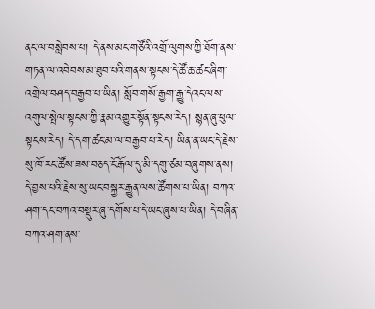ནང་ལ་བསླེབས་པ། དེ་ནས་མང་གཙོའི་འགྲོ་ལུགས་ཀྱི་ཐོག་ནས་གཏན་ལ་འབེབས་མ་ཐུབ་པའི་གནས་སྟངས་དེ་ཚོ་ཆ་ཚང་ཞིག་འགྲེལ་བཤད་བརྒྱབ་པ་ཡིན། སློབ་གསོ་རྒྱག་རྒྱུ་དེའང་ལས་འགུལ་སྤེལ་སྟངས་ཀྱི་རྣམ་འགྱུར་སྟོན་སྟངས་རེད། སྙན་ཞུ་ཕུལ་སྟངས་རེད། དེ་དག་ཚང་མ་ལ་བརྒྱབ་པ་རེད། ཡིན་ན་ཡང་དེ་རྗེས་སུ་ཁོ་རང་ཚོས་ཟས་བཅད་ངོ་རྒོལ་དུ་མི་དགུ་ཙམ་བཞུགས་ནས། དེ་བྱས་པའི་རྗེས་སུ་ཡང་བསྐྱར་རྒྱུན་ལས་ཚོགས་པ་ཡིན། བཀའ་ཤག་དང་བཀའ་བསྡུར་ཞུ་དགོས་པ་དེ་ཡང་ཞུས་པ་ཡིན། དེ་བཞིན་བཀའ་ཤག་ནས་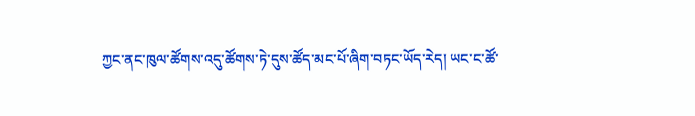ཀྱང་ནང་ཁུལ་ཚོགས་འདུ་ཚོགས་ཏེ་དུས་ཚོད་མང་པོ་ཞིག་བཏང་ཡོད་རེད། ཡང་ང་ཚོ་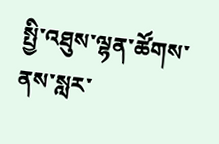སྤྱི་འཐུས་ལྷན་ཚོགས་ནས་སླར་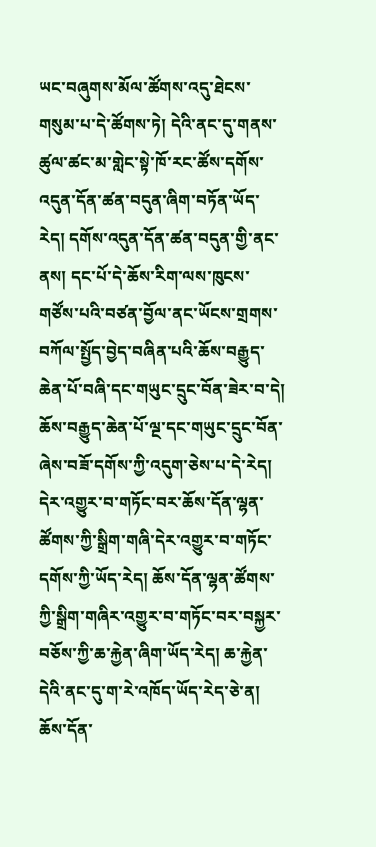ཡང་བཞུགས་མོལ་ཚོགས་འདུ་ཐེངས་གསུམ་པ་དེ་ཚོགས་ཏེ། དེའི་ནང་དུ་གནས་ཚུལ་ཚང་མ་གླེང་སྟེ་ཁོ་རང་ཚོས་དགོས་འདུན་དོན་ཚན་བདུན་ཞིག་བཏོན་ཡོད་རེད། དགོས་འདུན་དོན་ཚན་བདུན་གྱི་ནང་ནས། དང་པོ་དེ་ཆོས་རིག་ལས་ཁུངས་གཙོས་པའི་བཙན་བྱོལ་ནང་ཡོངས་གྲགས་བཀོལ་སྤྱོད་བྱེད་བཞིན་པའི་ཆོས་བརྒྱུད་ཆེན་པོ་བཞི་དང་གཡུང་དྲུང་བོན་ཟེར་བ་དེ། ཆོས་བརྒྱུད་ཆེན་པོ་ལྔ་དང་གཡུང་དྲུང་བོན་ཞེས་བཟོ་དགོས་ཀྱི་འདུག་ཅེས་པ་དེ་རེད། དེར་འགྱུར་བ་གཏོང་བར་ཆོས་དོན་ལྷན་ཚོགས་ཀྱི་སྒྲིག་གཞི་དེར་འགྱུར་བ་གཏོང་དགོས་ཀྱི་ཡོད་རེད། ཆོས་དོན་ལྷན་ཚོགས་ཀྱི་སྒྲིག་གཞིར་འགྱུར་བ་གཏོང་བར་བསྐྱར་བཅོས་ཀྱི་ཆ་རྐྱེན་ཞིག་ཡོད་རེད། ཆ་རྐྱེན་དེའི་ནང་དུ་ག་རེ་འཁོད་ཡོད་རེད་ཅེ་ན། ཆོས་དོན་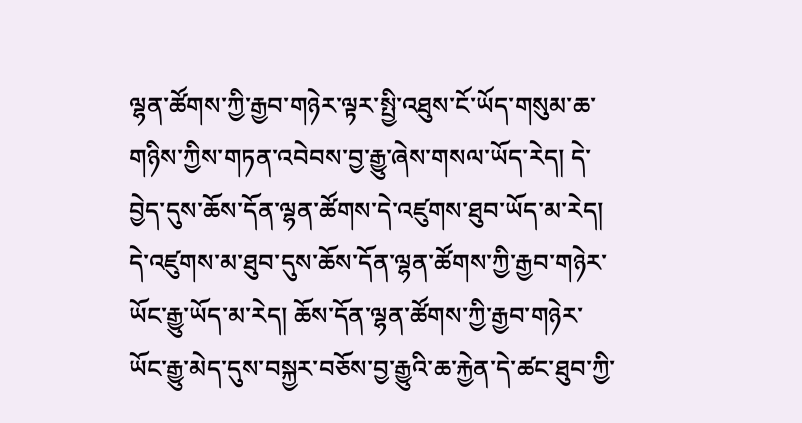ལྷན་ཚོགས་ཀྱི་རྒྱབ་གཉེར་ལྟར་སྤྱི་འཐུས་ངོ་ཡོད་གསུམ་ཆ་གཉིས་ཀྱིས་གཏན་འབེབས་བྱ་རྒྱུ་ཞེས་གསལ་ཡོད་རེད། དེ་བྱེད་དུས་ཆོས་དོན་ལྷན་ཚོགས་དེ་འཛུགས་ཐུབ་ཡོད་མ་རེད། དེ་འཛུགས་མ་ཐུབ་དུས་ཆོས་དོན་ལྷན་ཚོགས་ཀྱི་རྒྱབ་གཉེར་ཡོང་རྒྱུ་ཡོད་མ་རེད། ཆོས་དོན་ལྷན་ཚོགས་ཀྱི་རྒྱབ་གཉེར་ཡོང་རྒྱུ་མེད་དུས་བསྐྱར་བཅོས་བྱ་རྒྱུའི་ཆ་རྐྱེན་དེ་ཚང་ཐུབ་ཀྱི་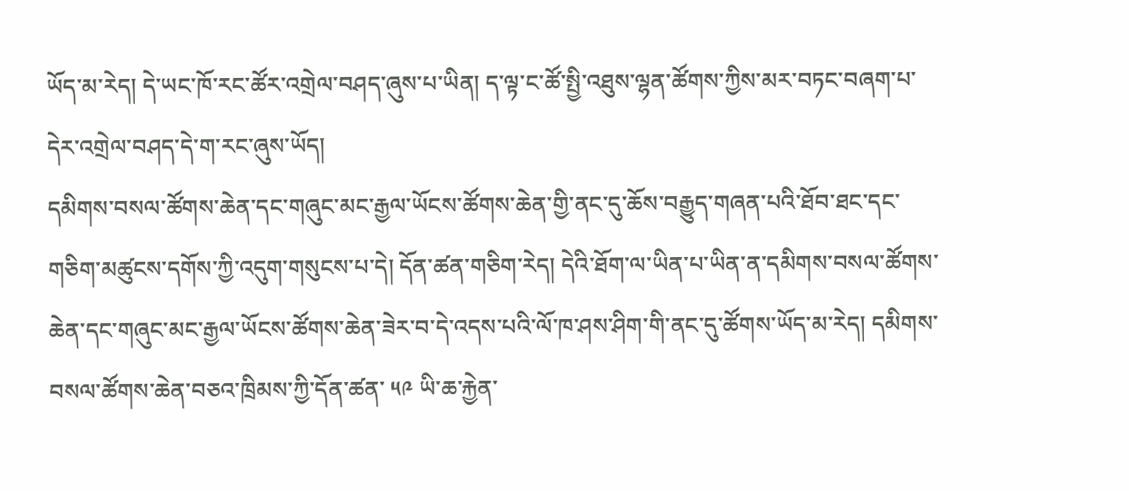ཡོད་མ་རེད། དེ་ཡང་ཁོ་རང་ཚོར་འགྲེལ་བཤད་ཞུས་པ་ཡིན། ད་ལྟ་ང་ཚོ་སྤྱི་འཐུས་ལྷན་ཚོགས་ཀྱིས་མར་བཏང་བཞག་པ་དེར་འགྲེལ་བཤད་དེ་ག་རང་ཞུས་ཡོད།
དམིགས་བསལ་ཚོགས་ཆེན་དང་གཞུང་མང་རྒྱལ་ཡོངས་ཚོགས་ཆེན་གྱི་ནང་དུ་ཆོས་བརྒྱུད་གཞན་པའི་ཐོབ་ཐང་དང་གཅིག་མཚུངས་དགོས་ཀྱི་འདུག་གསུངས་པ་དེ། དོན་ཚན་གཅིག་རེད། དེའི་ཐོག་ལ་ཡིན་པ་ཡིན་ན་དམིགས་བསལ་ཚོགས་ཆེན་དང་གཞུང་མང་རྒྱལ་ཡོངས་ཚོགས་ཆེན་ཟེར་བ་དེ་འདས་པའི་ལོ་ཁ་ཤས་ཤིག་གི་ནང་དུ་ཚོགས་ཡོད་མ་རེད། དམིགས་བསལ་ཚོགས་ཆེན་བཅའ་ཁྲིམས་ཀྱི་དོན་ཚན་ ༥༩ ཡི་ཆ་རྐྱེན་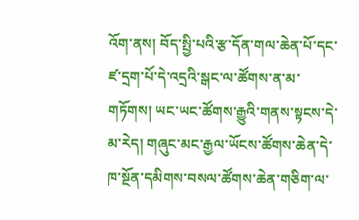འོག་ནས། བོད་སྤྱི་པའི་རྩ་དོན་གལ་ཆེན་པོ་དང་ཛ་དྲག་པོ་དེ་འདྲའི་སྒང་ལ་ཚོགས་ན་མ་གཏོགས། ཡང་ཡང་ཚོགས་རྒྱུའི་གནས་སྟངས་དེ་མ་རེད། གཞུང་མང་རྒྱལ་ཡོངས་ཚོགས་ཆེན་དེ་ཁ་སྔོན་དམིགས་བསལ་ཚོགས་ཆེན་གཅིག་ལ་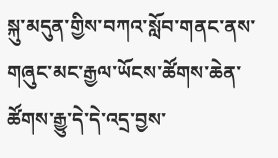སྐུ་མདུན་གྱིས་བཀའ་སློབ་གནང་ནས་གཞུང་མང་རྒྱལ་ཡོངས་ཚོགས་ཆེན་ཚོགས་རྒྱུ་དེ་དེ་འདྲ་བྱས་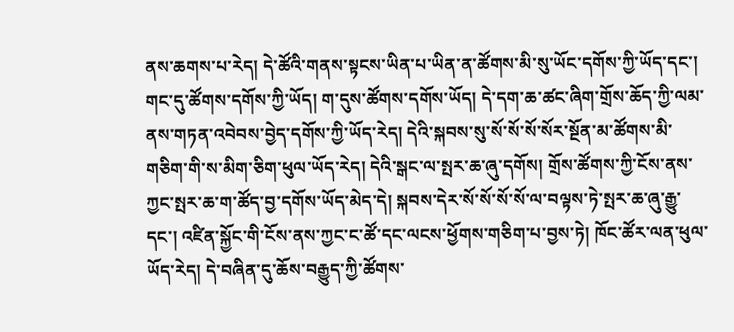ནས་ཆགས་པ་རེད། དེ་ཚོའི་གནས་སྟངས་ཡིན་པ་ཡིན་ན་ཚོགས་མི་སུ་ཡོང་དགོས་ཀྱི་ཡོད་དང་། གང་དུ་ཚོགས་དགོས་ཀྱི་ཡོད། ག་དུས་ཚོགས་དགོས་ཡོད། དེ་དག་ཆ་ཚང་ཞིག་གྲོས་ཆོད་ཀྱི་ལམ་ནས་གཏན་འབེབས་བྱེད་དགོས་ཀྱི་ཡོད་རེད། དེའི་སྐབས་སུ་སོ་སོ་སོ་སོར་སྔོན་མ་ཚོགས་མི་གཅིག་གི་ས་མིག་ཅིག་ཕུལ་ཡོད་རེད། དེའི་སྒང་ལ་སྤར་ཆ་ཞུ་དགོས། གྲོས་ཚོགས་ཀྱི་ངོས་ནས་ཀྱང་སྤར་ཆ་ག་ཚོད་བྱ་དགོས་ཡོད་མེད་དེ། སྐབས་དེར་སོ་སོ་སོ་སོ་ལ་བལྟས་ཏེ་སྤར་ཆ་ཞུ་རྒྱུ་དང་། འཛིན་སྐྱོང་གི་ངོས་ནས་ཀྱང་ང་ཚོ་དང་ལངས་ཕྱོགས་གཅིག་པ་བྱས་ཏེ། ཁོང་ཚོར་ལན་ཕུལ་ཡོད་རེད། དེ་བཞིན་དུ་ཆོས་བརྒྱུད་ཀྱི་ཚོགས་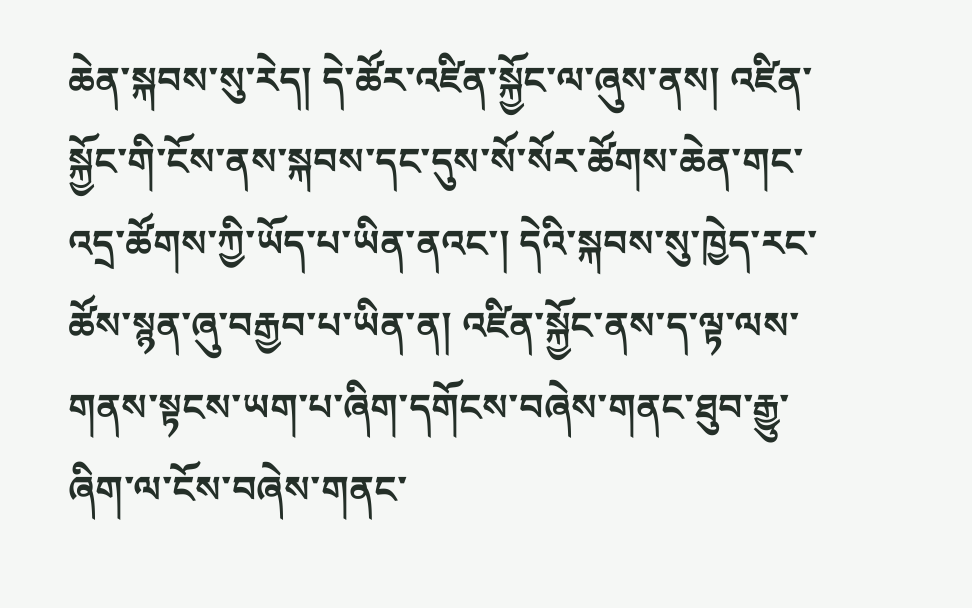ཆེན་སྐབས་སུ་རེད། དེ་ཚོར་འཛིན་སྐྱོང་ལ་ཞུས་ནས། འཛིན་སྐྱོང་གི་ངོས་ནས་སྐབས་དང་དུས་སོ་སོར་ཚོགས་ཆེན་གང་འདྲ་ཚོགས་ཀྱི་ཡོད་པ་ཡིན་ནའང་། དེའི་སྐབས་སུ་ཁྱེད་རང་ཚོས་སྙན་ཞུ་བརྒྱབ་པ་ཡིན་ན། འཛིན་སྐྱོང་ནས་ད་ལྟ་ལས་གནས་སྟངས་ཡག་པ་ཞིག་དགོངས་བཞེས་གནང་ཐུབ་རྒྱུ་ཞིག་ལ་ངོས་བཞེས་གནང་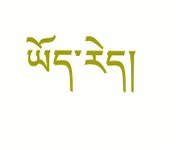ཡོད་རེད།